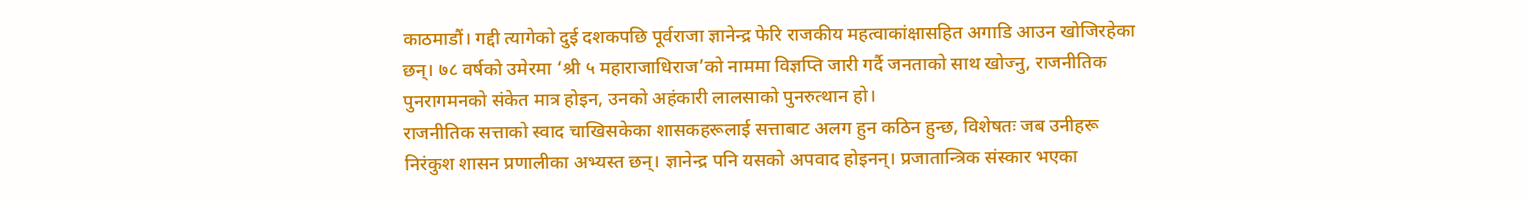काठमाडौं। गद्दी त्यागेको दुई दशकपछि पूर्वराजा ज्ञानेन्द्र फेरि राजकीय महत्वाकांक्षासहित अगाडि आउन खोजिरहेका छन्। ७८ वर्षको उमेरमा ‘श्री ५ महाराजाधिराज’को नाममा विज्ञप्ति जारी गर्दै जनताको साथ खोज्नु, राजनीतिक पुनरागमनको संकेत मात्र होइन, उनको अहंकारी लालसाको पुनरुत्थान हो।
राजनीतिक सत्ताको स्वाद चाखिसकेका शासकहरूलाई सत्ताबाट अलग हुन कठिन हुन्छ, विशेषतः जब उनीहरू निरंकुश शासन प्रणालीका अभ्यस्त छन्। ज्ञानेन्द्र पनि यसको अपवाद होइनन्। प्रजातान्त्रिक संस्कार भएका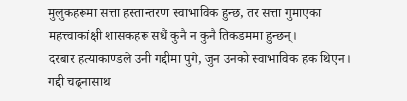मुलुकहरूमा सत्ता हस्तान्तरण स्वाभाविक हुन्छ, तर सत्ता गुमाएका महत्त्वाकांक्षी शासकहरू सधैं कुनै न कुनै तिकडममा हुन्छन्।
दरबार हत्याकाण्डले उनी गद्दीमा पुगे, जुन उनको स्वाभाविक हक थिएन। गद्दी चढ्नासाथ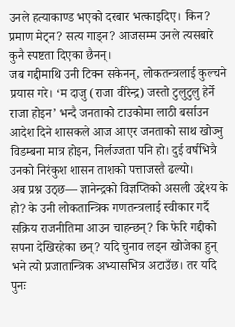उनले हत्याकाण्ड भएको दरबार भत्काइदिए। किन? प्रमाण मेट्न? सत्य गाड्न? आजसम्म उनले त्यसबारे कुनै स्पष्टता दिएका छैनन्।
जब गद्दीमाथि उनी टिक्न सकेनन्, लोकतन्त्रलाई कुल्चने प्रयास गरे। ‘म दाजु (राजा वीरेन्द्र) जस्तो टुलुटुलु हेर्ने राजा होइन’ भन्दै जनताको टाउकोमा लाठी बर्साउन आदेश दिने शासकले आज आएर जनताको साथ खोज्नु विडम्बना मात्र होइन, निर्लज्जता पनि हो। दुई वर्षभित्रै उनको निरंकुश शासन ताशको पत्ताजस्तै ढल्यो।
अब प्रश्न उठ्छ— ज्ञानेन्द्रको विज्ञप्तिको असली उद्देश्य के हो? के उनी लोकतान्त्रिक गणतन्त्रलाई स्वीकार गर्दै सक्रिय राजनीतिमा आउन चाहन्छन्? कि फेरि गद्दीको सपना देखिरहेका छन्? यदि चुनाव लड्न खोजेका हुन् भने त्यो प्रजातान्त्रिक अभ्यासभित्र अटाउँछ। तर यदि पुनः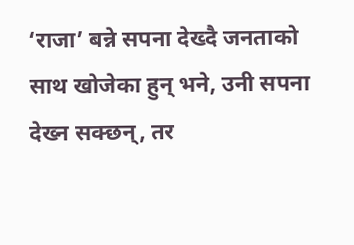‘राजा’ बन्ने सपना देख्दै जनताको साथ खोजेका हुन् भने, उनी सपना देख्न सक्छन्, तर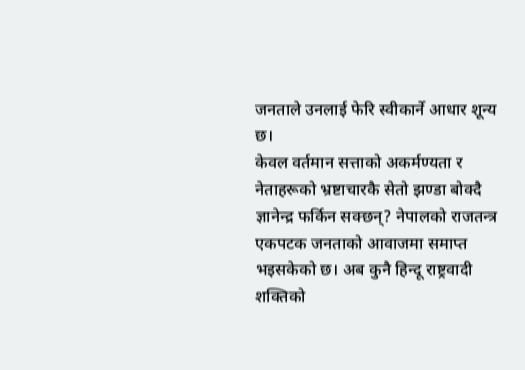जनताले उनलाई फेरि स्वीकार्ने आधार शून्य छ।
केवल वर्तमान सत्ताको अकर्मण्यता र नेताहरूको भ्रष्टाचारकै सेतो झण्डा बोक्दै ज्ञानेन्द्र फर्किन सक्छन्? नेपालको राजतन्त्र एकपटक जनताको आवाजमा समाप्त भइसकेको छ। अब कुनै हिन्दू राष्ट्रवादी शक्तिको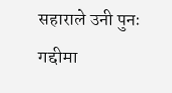सहाराले उनी पुनः गद्दीमा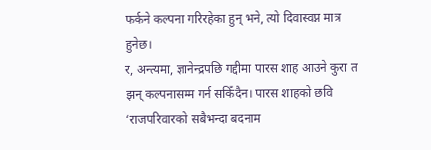फर्कने कल्पना गरिरहेका हुन् भने, त्यो दिवास्वप्न मात्र हुनेछ।
र, अन्त्यमा, ज्ञानेन्द्रपछि गद्दीमा पारस शाह आउने कुरा त झन् कल्पनासम्म गर्न सकिँदैन। पारस शाहको छवि ‘राजपरिवारको सबैभन्दा बदनाम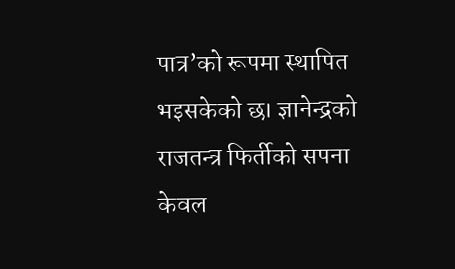पात्र’को रूपमा स्थापित भइसकेको छ। ज्ञानेन्द्रको राजतन्त्र फिर्तीको सपना केवल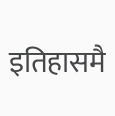इतिहासमै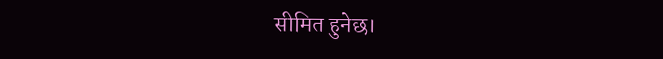सीमित हुनेछ।